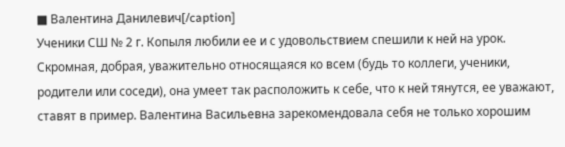■ Валентина Данилевич[/caption]
Ученики СШ № 2 г. Копыля любили ее и с удовольствием спешили к ней на урок. Скромная, добрая, уважительно относящаяся ко всем (будь то коллеги, ученики, родители или соседи), она умеет так расположить к себе, что к ней тянутся, ее уважают, ставят в пример. Валентина Васильевна зарекомендовала себя не только хорошим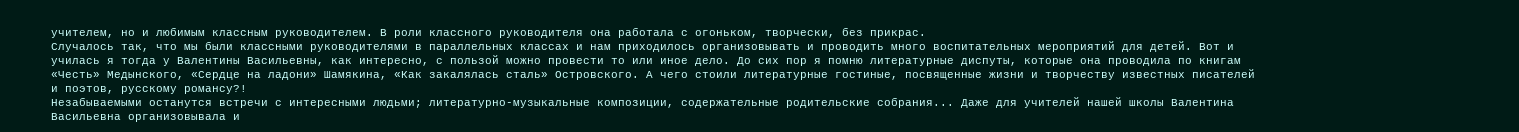учителем, но и любимым классным руководителем. В роли классного руководителя она работала с огоньком, творчески, без прикрас.
Случалось так, что мы были классными руководителями в параллельных классах и нам приходилось организовывать и проводить много воспитательных мероприятий для детей. Вот и училась я тогда у Валентины Васильевны, как интересно, с пользой можно провести то или иное дело. До сих пор я помню литературные диспуты, которые она проводила по книгам «Честь» Медынского, «Сердце на ладони» Шамякина, «Как закалялась сталь» Островского. А чего стоили литературные гостиные, посвященные жизни и творчеству известных писателей и поэтов, русскому романсу?!
Незабываемыми останутся встречи с интересными людьми; литературно-музыкальные композиции, содержательные родительские собрания... Даже для учителей нашей школы Валентина Васильевна организовывала и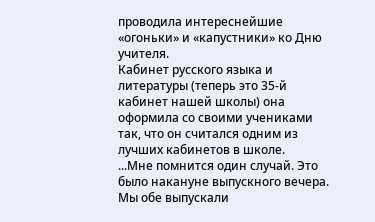проводила интереснейшие «огоньки» и «капустники» ко Дню учителя.
Кабинет русского языка и литературы (теперь это 35-й кабинет нашей школы) она оформила со своими учениками так, что он считался одним из лучших кабинетов в школе.
...Мне помнится один случай. Это было накануне выпускного вечера. Мы обе выпускали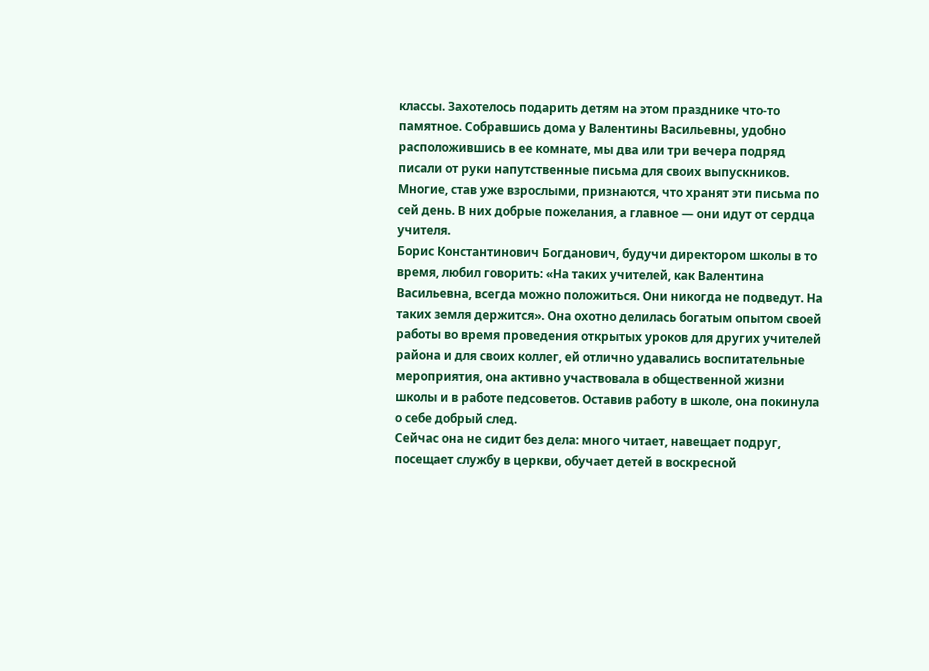классы. Захотелось подарить детям на этом празднике что-то памятное. Собравшись дома у Валентины Васильевны, удобно расположившись в ее комнате, мы два или три вечера подряд писали от руки напутственные письма для своих выпускников. Многие, став уже взрослыми, признаются, что хранят эти письма по сей день. В них добрые пожелания, а главное — они идут от сердца учителя.
Борис Константинович Богданович, будучи директором школы в то время, любил говорить: «На таких учителей, как Валентина Васильевна, всегда можно положиться. Они никогда не подведут. На таких земля держится». Она охотно делилась богатым опытом своей работы во время проведения открытых уроков для других учителей района и для своих коллег, ей отлично удавались воспитательные мероприятия, она активно участвовала в общественной жизни школы и в работе педсоветов. Оставив работу в школе, она покинула о себе добрый след.
Сейчас она не сидит без дела: много читает, навещает подруг, посещает службу в церкви, обучает детей в воскресной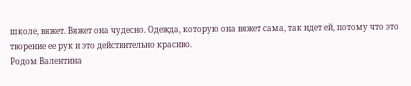школе, вяжет. Вяжет она чудесно. Одежда, которую она вяжет сама, так идет ей, потому что это творение ее рук и это действительно красиво.
Родом Валентина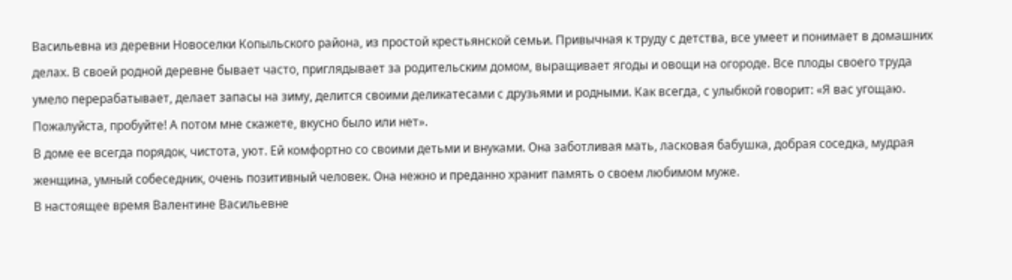Васильевна из деревни Новоселки Копыльского района, из простой крестьянской семьи. Привычная к труду с детства, все умеет и понимает в домашних делах. В своей родной деревне бывает часто, приглядывает за родительским домом, выращивает ягоды и овощи на огороде. Все плоды своего труда умело перерабатывает, делает запасы на зиму, делится своими деликатесами с друзьями и родными. Как всегда, с улыбкой говорит: «Я вас угощаю. Пожалуйста, пробуйте! А потом мне скажете, вкусно было или нет».
В доме ее всегда порядок, чистота, уют. Ей комфортно со своими детьми и внуками. Она заботливая мать, ласковая бабушка, добрая соседка, мудрая женщина, умный собеседник, очень позитивный человек. Она нежно и преданно хранит память о своем любимом муже.
В настоящее время Валентине Васильевне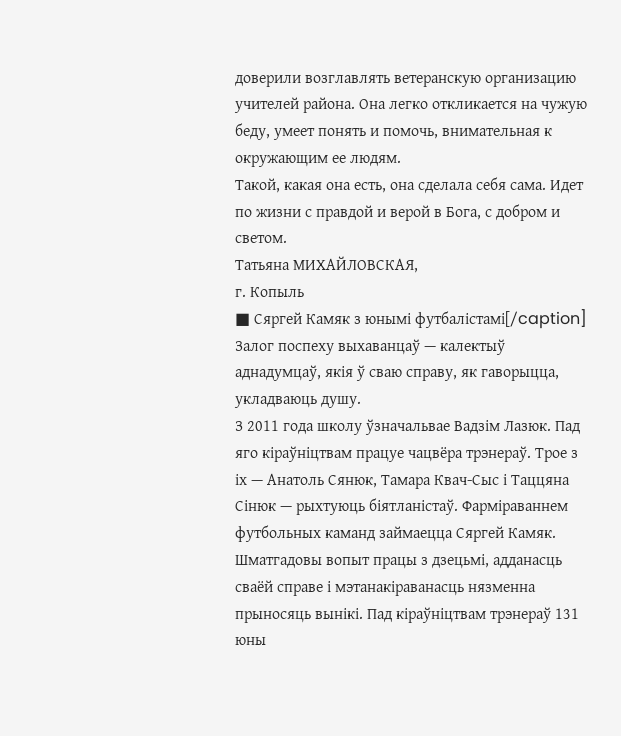доверили возглавлять ветеранскую организацию учителей района. Она легко откликается на чужую беду, умеет понять и помочь, внимательная к окружающим ее людям.
Такой, какая она есть, она сделала себя сама. Идет по жизни с правдой и верой в Бога, с добром и светом.
Татьяна МИХАЙЛОВСКАЯ,
г. Копыль
■ Сяргей Камяк з юнымі футбалістамі[/caption]
Залог поспеху выхаванцаў — калектыў аднадумцаў, якія ў сваю справу, як гаворыцца, укладваюць душу.
З 2011 года школу ўзначальвае Вадзім Лазюк. Пад яго кіраўніцтвам працуе чацвёра трэнераў. Трое з іх — Анатоль Сянюк, Тамара Квач-Сыс і Таццяна Сінюк — рыхтуюць біятланістаў. Фарміраваннем футбольных каманд займаецца Сяргей Камяк. Шматгадовы вопыт працы з дзецьмі, адданасць сваёй справе і мэтанакіраванасць нязменна прыносяць вынікі. Пад кіраўніцтвам трэнераў 131 юны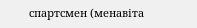спартсмен (менавіта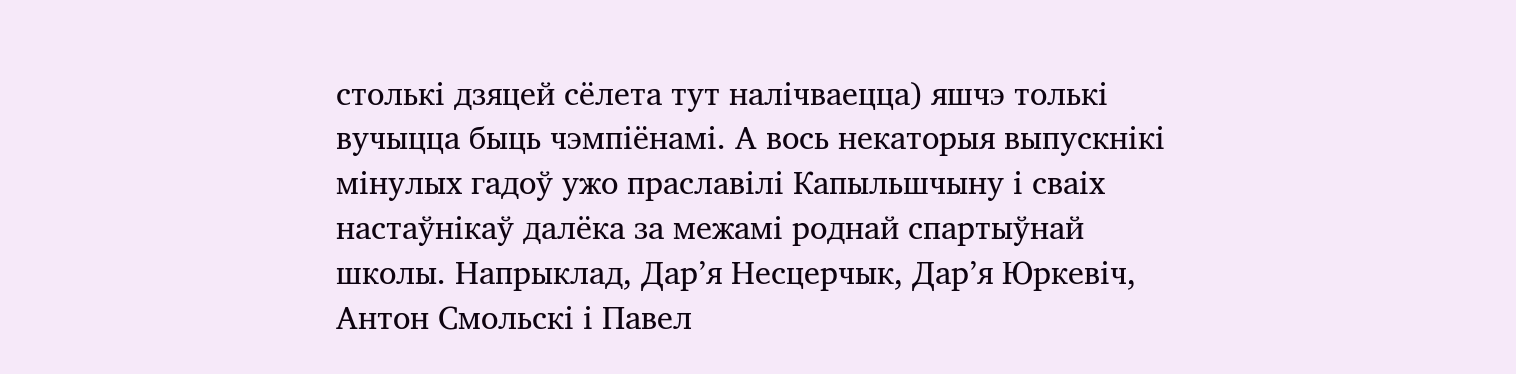столькі дзяцей сёлета тут налічваецца) яшчэ толькі вучыцца быць чэмпіёнамі. А вось некаторыя выпускнікі мінулых гадоў ужо праславілі Капыльшчыну і сваіх настаўнікаў далёка за межамі роднай спартыўнай школы. Напрыклад, Дар’я Несцерчык, Дар’я Юркевіч, Антон Смольскі і Павел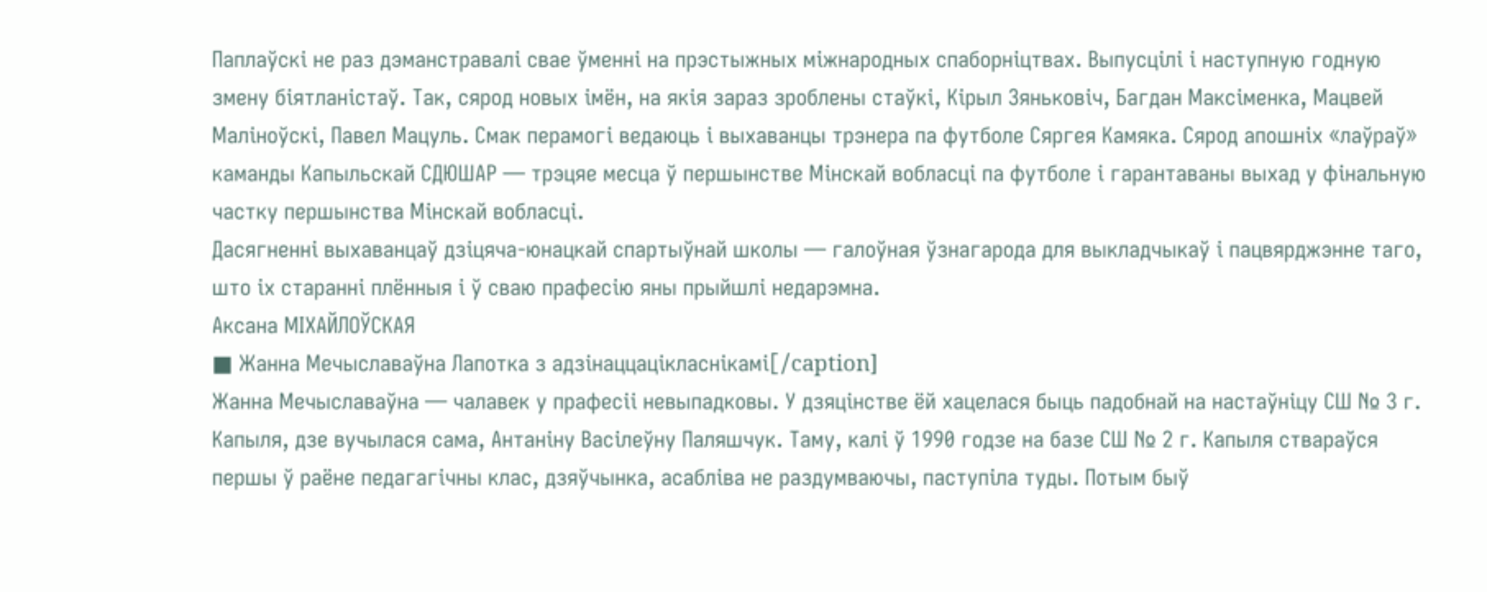Паплаўскі не раз дэманстравалі свае ўменні на прэстыжных міжнародных спаборніцтвах. Выпусцілі і наступную годную змену біятланістаў. Так, сярод новых імён, на якія зараз зроблены стаўкі, Кірыл Зяньковіч, Багдан Максіменка, Мацвей Маліноўскі, Павел Мацуль. Смак перамогі ведаюць і выхаванцы трэнера па футболе Сяргея Камяка. Сярод апошніх «лаўраў» каманды Капыльскай СДЮШАР — трэцяе месца ў першынстве Мінскай вобласці па футболе і гарантаваны выхад у фінальную частку першынства Мінскай вобласці.
Дасягненні выхаванцаў дзіцяча-юнацкай спартыўнай школы — галоўная ўзнагарода для выкладчыкаў і пацвярджэнне таго, што іх старанні плённыя і ў сваю прафесію яны прыйшлі недарэмна.
Аксана МІХАЙЛОЎСКАЯ
■ Жанна Мечыславаўна Лапотка з адзінаццацікласнікамі[/caption]
Жанна Мечыславаўна — чалавек у прафесіі невыпадковы. У дзяцінстве ёй хацелася быць падобнай на настаўніцу СШ № 3 г. Капыля, дзе вучылася сама, Антаніну Васілеўну Паляшчук. Таму, калі ў 1990 годзе на базе СШ № 2 г. Капыля ствараўся першы ў раёне педагагічны клас, дзяўчынка, асабліва не раздумваючы, паступіла туды. Потым быў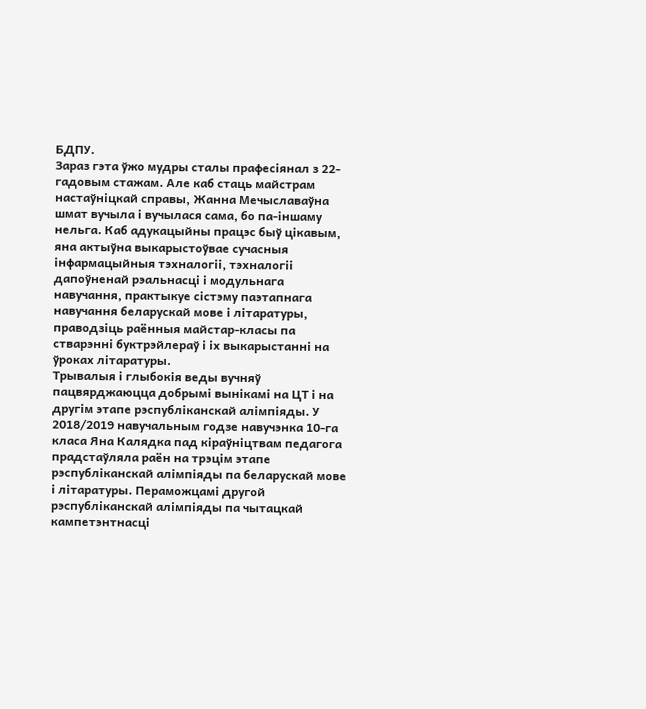БДПУ.
Зараз гэта ўжо мудры сталы прафесіянал з 22-гадовым стажам. Але каб стаць майстрам настаўніцкай справы, Жанна Мечыславаўна шмат вучыла і вучылася сама, бо па-іншаму нельга. Каб адукацыйны працэс быў цікавым, яна актыўна выкарыстоўвае сучасныя інфармацыйныя тэхналогіі, тэхналогіі дапоўненай рэальнасці і модульнага навучання, практыкуе сістэму паэтапнага навучання беларускай мове і літаратуры, праводзіць раённыя майстар-класы па стварэнні буктрэйлераў і іх выкарыстанні на ўроках літаратуры.
Трывалыя і глыбокія веды вучняў пацвярджаюцца добрымі вынікамі на ЦТ і на другім этапе рэспубліканскай алімпіяды. У 2018/2019 навучальным годзе навучэнка 10-га класа Яна Калядка пад кіраўніцтвам педагога прадстаўляла раён на трэцім этапе рэспубліканскай алімпіяды па беларускай мове і літаратуры. Пераможцамі другой рэспубліканскай алімпіяды па чытацкай кампетэнтнасці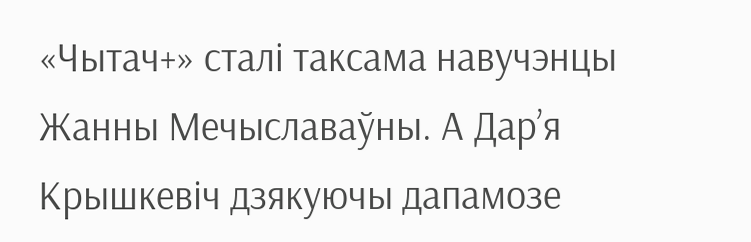«Чытач+» сталі таксама навучэнцы Жанны Мечыславаўны. А Дар’я Крышкевіч дзякуючы дапамозе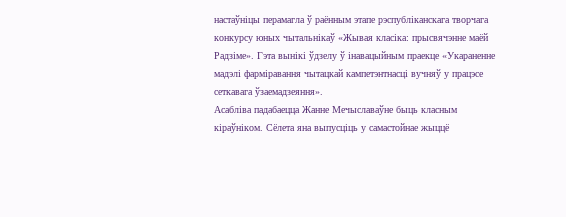настаўніцы перамагла ў раённым этапе рэспубліканскага творчага конкурсу юных чытальнікаў «Жывая класіка: прысвячэнне маёй Радзіме». Гэта вынікі ўдзелу ў інавацыйным праекце «Укараненне мадэлі фарміравання чытацкай кампетэнтнасці вучняў у працэсе сеткавага ўзаемадзеяння».
Асабліва падабаецца Жанне Мечыславаўне быць класным кіраўніком. Сёлета яна выпусціць у самастойнае жыццё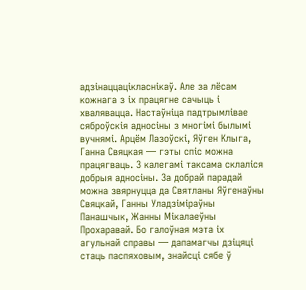адзінаццацікласнікаў. Але за лёсам кожнага з іх працягне сачыць і хвалявацца. Настаўніца падтрымлівае сяброўскія адносіны з многімі былымі вучнямі. Арцём Лазоўскі, Яўген Клыга, Ганна Свяцкая — гэты спіс можна працягваць. З калегамі таксама склаліся добрыя адносіны. За добрай парадай можна звярнуцца да Святланы Яўгенаўны Свяцкай, Ганны Уладзіміраўны Панашчык, Жанны Мікалаеўны Прохаравай. Бо галоўная мэта іх агульнай справы — дапамагчы дзіцяці стаць паспяховым, знайсці сябе ў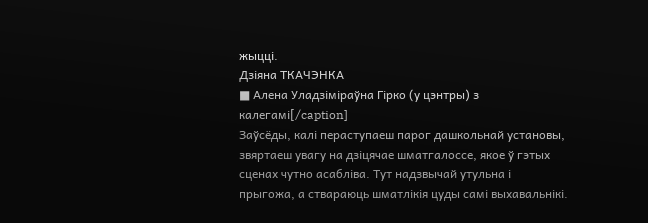жыцці.
Дзіяна ТКАЧЭНКА
■ Алена Уладзіміраўна Гірко (у цэнтры) з калегамі[/caption]
Заўсёды, калі пераступаеш парог дашкольнай установы, звяртаеш увагу на дзіцячае шматгалоссе, якое ў гэтых сценах чутно асабліва. Тут надзвычай утульна і прыгожа, а ствараюць шматлікія цуды самі выхавальнікі.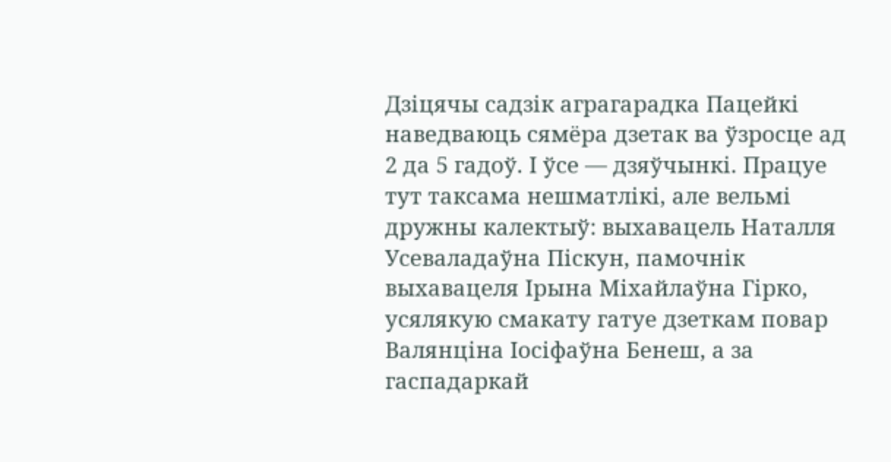Дзіцячы садзік аграгарадка Пацейкі наведваюць сямёра дзетак ва ўзросце ад 2 да 5 гадоў. І ўсе — дзяўчынкі. Працуе тут таксама нешматлікі, але вельмі дружны калектыў: выхавацель Наталля Усеваладаўна Піскун, памочнік выхавацеля Ірына Міхайлаўна Гірко, усялякую смакату гатуе дзеткам повар Валянціна Іосіфаўна Бенеш, а за гаспадаркай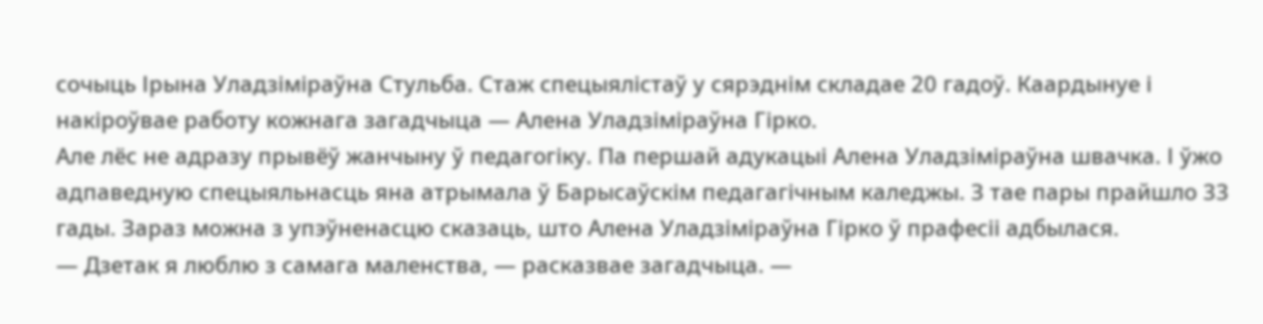сочыць Ірына Уладзіміраўна Стульба. Стаж спецыялістаў у сярэднім складае 20 гадоў. Каардынуе і накіроўвае работу кожнага загадчыца — Алена Уладзіміраўна Гірко.
Але лёс не адразу прывёў жанчыну ў педагогіку. Па першай адукацыі Алена Уладзіміраўна швачка. І ўжо адпаведную спецыяльнасць яна атрымала ў Барысаўскім педагагічным каледжы. З тае пары прайшло 33 гады. Зараз можна з упэўненасцю сказаць, што Алена Уладзіміраўна Гірко ў прафесіі адбылася.
— Дзетак я люблю з самага маленства, — расказвае загадчыца. —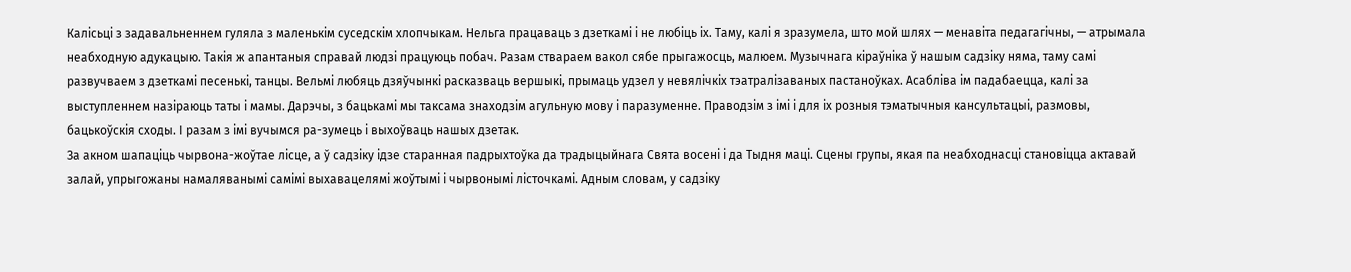Калісьці з задавальненнем гуляла з маленькім суседскім хлопчыкам. Нельга працаваць з дзеткамі і не любіць іх. Таму, калі я зразумела, што мой шлях — менавіта педагагічны, — атрымала неабходную адукацыю. Такія ж апантаныя справай людзі працуюць побач. Разам ствараем вакол сябе прыгажосць, малюем. Музычнага кіраўніка ў нашым садзіку няма, таму самі развучваем з дзеткамі песенькі, танцы. Вельмі любяць дзяўчынкі расказваць вершыкі, прымаць удзел у невялічкіх тэатралізаваных пастаноўках. Асабліва ім падабаецца, калі за выступленнем назіраюць таты і мамы. Дарэчы, з бацькамі мы таксама знаходзім агульную мову і паразуменне. Праводзім з імі і для іх розныя тэматычныя кансультацыі, размовы, бацькоўскія сходы. І разам з імі вучымся ра-зумець і выхоўваць нашых дзетак.
За акном шапаціць чырвона-жоўтае лісце, а ў садзіку ідзе старанная падрыхтоўка да традыцыйнага Свята восені і да Тыдня маці. Сцены групы, якая па неабходнасці становіцца актавай залай, упрыгожаны намаляванымі самімі выхавацелямі жоўтымі і чырвонымі лісточкамі. Адным словам, у садзіку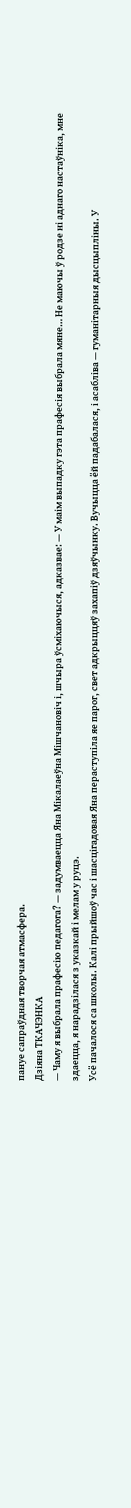пануе сапраўдная творчая атмасфера.
Дзіяна ТКАЧЭНКА
— Чаму я выбрала прафесію педагога? — задумваецца Яна Мікалаеўна Мішчановіч і, шчыра ўсміхаючыся, адказвае: — У маім выпадку гэта прафесія выбрала мяне… Не маючы ў родзе ні аднаго настаўніка, мне здаецца, я нарадзілася з указкай і мелам у руцэ.
Усё пачалося са школы. Калі прыйшоў час і шасцігадовая Яна пераступіла яе парог, свет адкрыццяў захапіў дзяўчынку. Вучыцца ёй падабалася, і асабліва — гуманітарныя дысцыпліны. У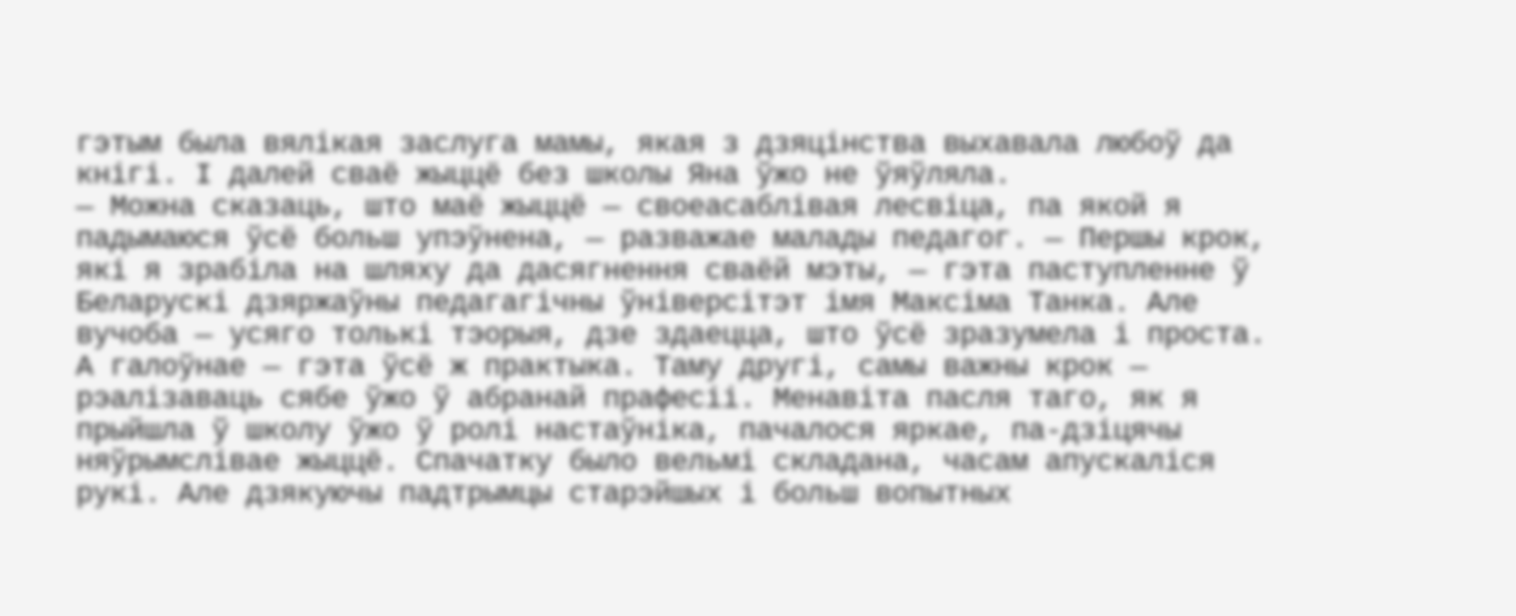гэтым была вялікая заслуга мамы, якая з дзяцінства выхавала любоў да кнігі. І далей сваё жыццё без школы Яна ўжо не ўяўляла.
— Можна сказаць, што маё жыццё — своеасаблівая лесвіца, па якой я падымаюся ўсё больш упэўнена, — разважае малады педагог. — Першы крок, які я зрабіла на шляху да дасягнення сваёй мэты, — гэта паступленне ў Беларускі дзяржаўны педагагічны ўніверсітэт імя Максіма Танка. Але вучоба — усяго толькі тэорыя, дзе здаецца, што ўсё зразумела і проста. А галоўнае — гэта ўсё ж практыка. Таму другі, самы важны крок — рэалізаваць сябе ўжо ў абранай прафесіі. Менавіта пасля таго, як я прыйшла ў школу ўжо ў ролі настаўніка, пачалося яркае, па-дзіцячы няўрымслівае жыццё. Спачатку было вельмі складана, часам апускаліся рукі. Але дзякуючы падтрымцы старэйшых і больш вопытных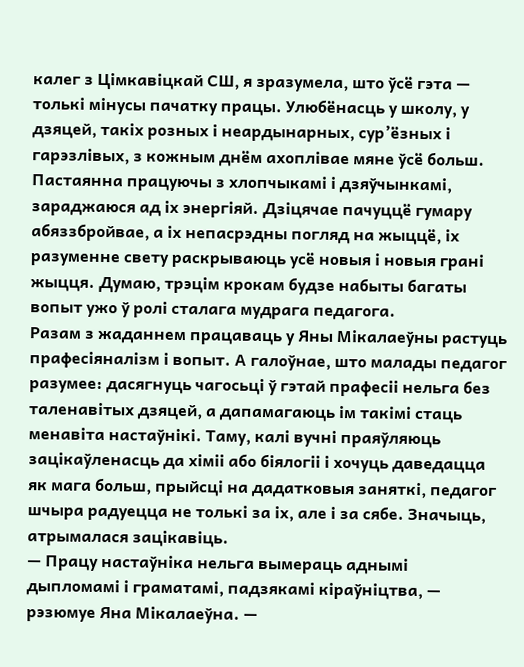калег з Цімкавіцкай СШ, я зразумела, што ўсё гэта — толькі мінусы пачатку працы. Улюбёнасць у школу, у дзяцей, такіх розных і неардынарных, сур’ёзных і гарэзлівых, з кожным днём ахоплівае мяне ўсё больш. Пастаянна працуючы з хлопчыкамі і дзяўчынкамі, зараджаюся ад іх энергіяй. Дзіцячае пачуццё гумару абяззбройвае, а іх непасрэдны погляд на жыццё, іх разуменне свету раскрываюць усё новыя і новыя грані жыцця. Думаю, трэцім крокам будзе набыты багаты вопыт ужо ў ролі сталага мудрага педагога.
Разам з жаданнем працаваць у Яны Мікалаеўны растуць прафесіяналізм і вопыт. А галоўнае, што малады педагог разумее: дасягнуць чагосьці ў гэтай прафесіі нельга без таленавітых дзяцей, а дапамагаюць ім такімі стаць менавіта настаўнікі. Таму, калі вучні праяўляюць зацікаўленасць да хіміі або біялогіі і хочуць даведацца як мага больш, прыйсці на дадатковыя заняткі, педагог шчыра радуецца не толькі за іх, але і за сябе. Значыць, атрымалася зацікавіць.
— Працу настаўніка нельга вымераць аднымі дыпломамі і граматамі, падзякамі кіраўніцтва, — рэзюмуе Яна Мікалаеўна. —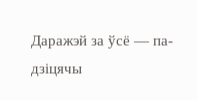Даражэй за ўсё — па-дзіцячы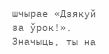шчырае «Дзякуй за ўрок!». Значыць, ты на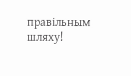правільным шляху!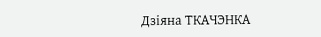Дзіяна ТКАЧЭНКА